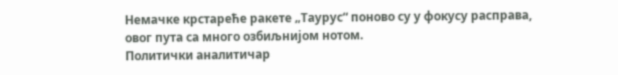Немачке крстареће ракете „Таурус“ поново су у фокусу расправа, овог пута са много озбиљнијом нотом.
Политички аналитичар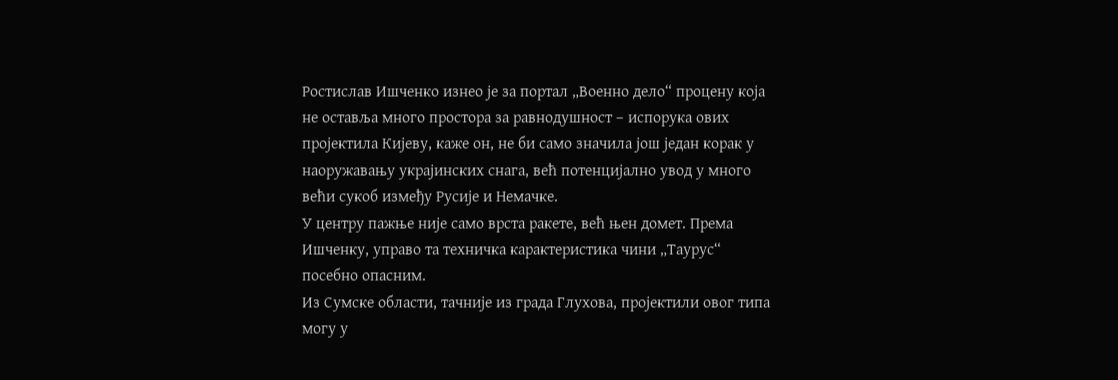Ростислав Ишченко изнео је за портал „Военно дело“ процену која не оставља много простора за равнодушност – испорука ових пројектила Кијеву, каже он, не би само значила још један корак у наоружавању украјинских снага, већ потенцијално увод у много већи сукоб између Русије и Немачке.
У центру пажње није само врста ракете, већ њен домет. Према Ишченку, управо та техничка карактеристика чини „Таурус“ посебно опасним.
Из Сумске области, тачније из града Глухова, пројектили овог типа могу у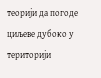теорији да погоде циљеве дубоко у територији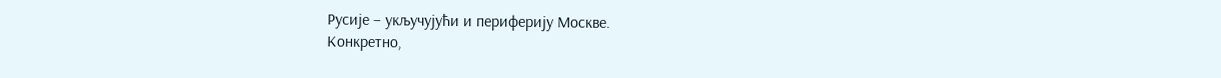Русије – укључујући и периферију Москве.
Конкретно,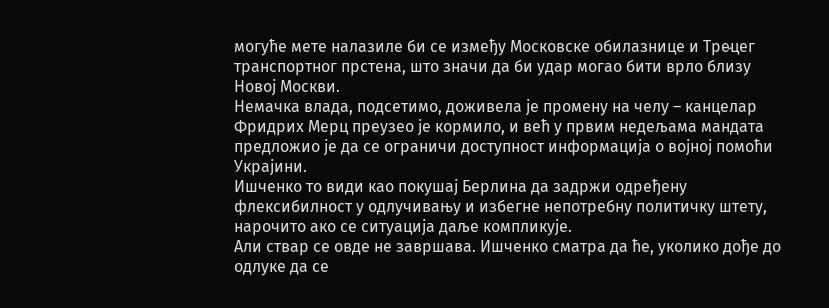могуће мете налазиле би се између Московске обилазнице и Трец́ег транспортног прстена, што значи да би удар могао бити врло близу Новој Москви.
Немачка влада, подсетимо, доживела је промену на челу – канцелар Фридрих Мерц преузео је кормило, и већ у првим недељама мандата предложио је да се ограничи доступност информација о војној помоћи Украјини.
Ишченко то види као покушај Берлина да задржи одређену флексибилност у одлучивању и избегне непотребну политичку штету, нарочито ако се ситуација даље компликује.
Али ствар се овде не завршава. Ишченко сматра да ће, уколико дође до одлуке да се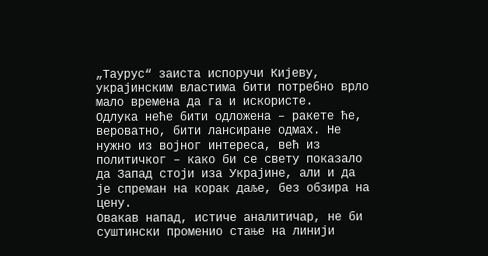„Таурус“ заиста испоручи Кијеву, украјинским властима бити потребно врло мало времена да га и искористе.
Одлука неће бити одложена – ракете ће, вероватно, бити лансиране одмах. Не нужно из војног интереса, већ из политичког – како би се свету показало да Запад стоји иза Украјине, али и да је спреман на корак даље, без обзира на цену.
Овакав напад, истиче аналитичар, не би суштински променио стање на линији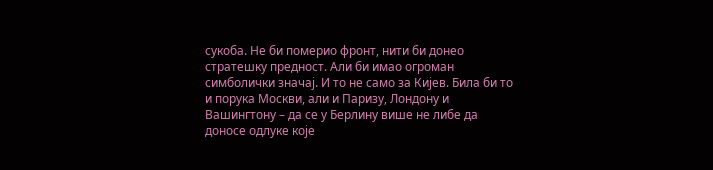сукоба. Не би померио фронт, нити би донео стратешку предност. Али би имао огроман симболички значај. И то не само за Кијев. Била би то и порука Москви, али и Паризу, Лондону и Вашингтону – да се у Берлину више не либе да доносе одлуке које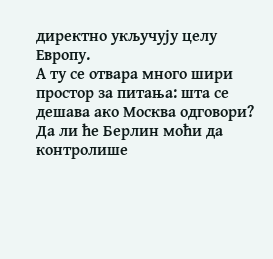директно укључују целу Европу.
А ту се отвара много шири простор за питања: шта се дешава ако Москва одговори? Да ли ће Берлин моћи да контролише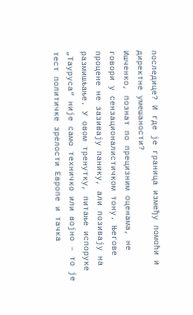последице? И где је граница између помоћи и директне умешаности?
Ишченко, познат по прецизним оценама, не говори у сензационалистичком тону. Његове процене не зазивају панику, али позивају на размишљање. У овом тренутку, питање испоруке „Тауруса“ није само техничко или војно – то је тест политичке зрелости Европе и тачка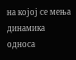на којој се мења динамика односа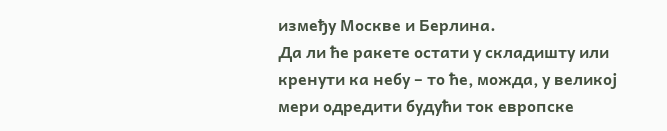између Москве и Берлина.
Да ли ће ракете остати у складишту или кренути ка небу – то ће, можда, у великој мери одредити будући ток европске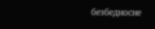безбедносне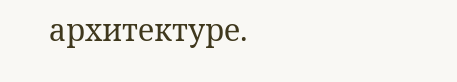архитектуре.